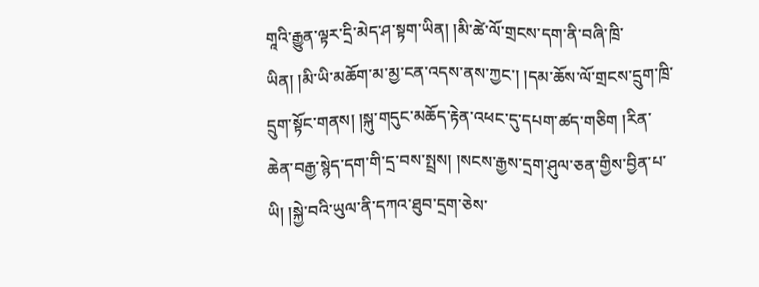གཱའི་རྒྱུན་ལྟར་དྲི་མེད་ཤ་སྟག་ཡིན། །མི་ཚེ་ལོ་གྲངས་དག་ནི་བཞི་ཁྲི་ཡིན། །མི་ཡི་མཆོག་མ་མྱ་ངན་འདས་ནས་ཀྱང་། །དམ་ཆོས་ལོ་གྲངས་དྲུག་ཁྲི་དྲུག་སྟོང་གནས། །སྐུ་གདུང་མཆོད་རྟེན་འཕང་དུ་དཔག་ཚད་གཅིག །རིན་ཆེན་བརྒྱ་སྙེད་དག་གི་དྲ་བས་སྤྲས། །སངས་རྒྱས་དྲག་ཤུལ་ཅན་གྱིས་བྱིན་པ་ཡི། །སྐྱེ་བའི་ཡུལ་ནི་དཀའ་ཐུབ་དྲག་ཅེས་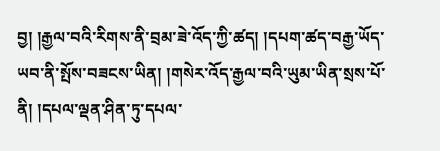བྱ། །རྒྱལ་བའི་རིགས་ནི་བྲམ་ཟེ་འོད་ཀྱི་ཚད། །དཔག་ཚད་བརྒྱ་ཡོད་ཡབ་ནི་སྤོས་བཟངས་ཡིན། །གསེར་འོད་རྒྱལ་བའི་ཡུམ་ཡིན་སྲས་པོ་ནི། །དཔལ་ལྡན་ཤིན་ཏུ་དཔལ་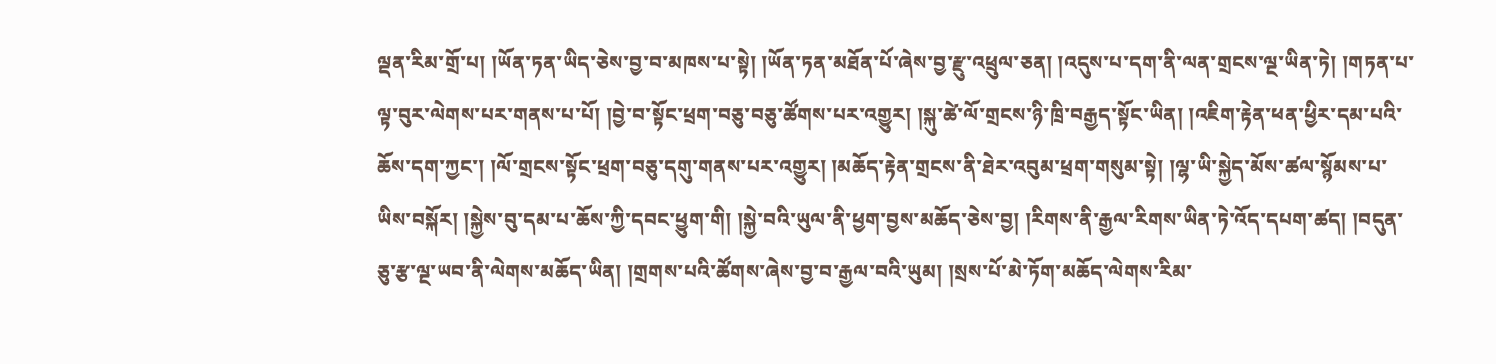ལྡན་རིམ་གྲོ་པ། །ཡོན་ཏན་ཡིད་ཅེས་བྱ་བ་མཁས་པ་སྟེ། །ཡོན་ཏན་མཐོན་པོ་ཞེས་བྱ་རྫུ་འཕྲུལ་ཅན། །འདུས་པ་དག་ནི་ལན་གྲངས་ལྔ་ཡིན་ཏེ། །གཏན་པ་ལྟ་བུར་ལེགས་པར་གནས་པ་པོ། །བྱེ་བ་སྟོང་ཕྲག་བཅུ་བཅུ་ཚོགས་པར་འགྱུར། །སྐུ་ཚེ་ལོ་གྲངས་ཉི་ཁྲི་བརྒྱད་སྟོང་ཡིན། །འཇིག་རྟེན་ཕན་ཕྱིར་དམ་པའི་ཆོས་དག་ཀྱང་། །ལོ་གྲངས་སྟོང་ཕྲག་བཅུ་དགུ་གནས་པར་འགྱུར། །མཆོད་རྟེན་གྲངས་ནི་ཐེར་འབུམ་ཕྲག་གསུམ་སྟེ། །ལྷ་ཡི་སྐྱེད་མོས་ཚལ་སྙོམས་པ་ཡིས་བསྐོར། །སྐྱེས་བུ་དམ་པ་ཆོས་ཀྱི་དབང་ཕྱུག་གི། །སྐྱེ་བའི་ཡུལ་ནི་ཕྱག་བྱས་མཆོད་ཅེས་བྱ། །རིགས་ནི་རྒྱལ་རིགས་ཡིན་ཏེ་འོད་དཔག་ཚད། །བདུན་ཅུ་རྩ་ལྔ་ཡབ་ནི་ལེགས་མཆོད་ཡིན། །གྲགས་པའི་ཚོགས་ཞེས་བྱ་བ་རྒྱལ་བའི་ཡུམ། །སྲས་པོ་མེ་ཏོག་མཆོད་ལེགས་རིམ་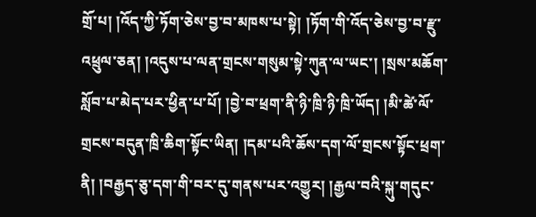གྲོ་པ། །འོད་ཀྱི་ཏོག་ཅེས་བྱ་བ་མཁས་པ་སྟེ། །ཏོག་གི་འོད་ཅེས་བྱ་བ་རྫུ་འཕྲུལ་ཅན། །འདུས་པ་ལན་གྲངས་གསུམ་སྟེ་ཀུན་ལ་ཡང་། །སྲས་མཆོག་སློབ་པ་མེད་པར་ཕྱིན་པ་པོ། །བྱེ་བ་ཕྲག་ནི་ཉི་ཁྲི་ཉི་ཁྲི་ཡོད། །མི་ཚེ་ལོ་གྲངས་བདུན་ཁྲི་ཆིག་སྟོང་ཡིན། །དམ་པའི་ཆོས་དག་ལོ་གྲངས་སྟོང་ཕྲག་ནི། །བརྒྱད་ཅུ་དག་གི་བར་དུ་གནས་པར་འགྱུར། །རྒྱལ་བའི་སྐུ་གདུང་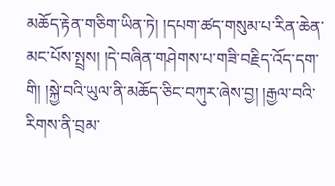མཆོད་རྟེན་གཅིག་ཡིན་ཏེ། །དཔག་ཚད་གསུམ་པ་རིན་ཆེན་མང་པོས་སྤྲས། །དེ་བཞིན་གཤེགས་པ་གཟི་བརྗིད་འོད་དག་གི། །སྐྱེ་བའི་ཡུལ་ནི་མཆོད་ཅིང་བཀུར་ཞེས་བྱ། །རྒྱལ་བའི་རིགས་ནི་བྲམ་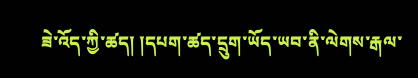ཟེ་འོད་ཀྱི་ཚད། །དཔག་ཚད་དྲུག་ཡོད་ཡབ་ནི་ལེགས་རྒལ་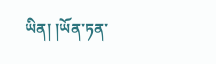ཡིན། །ཡོན་ཏན་